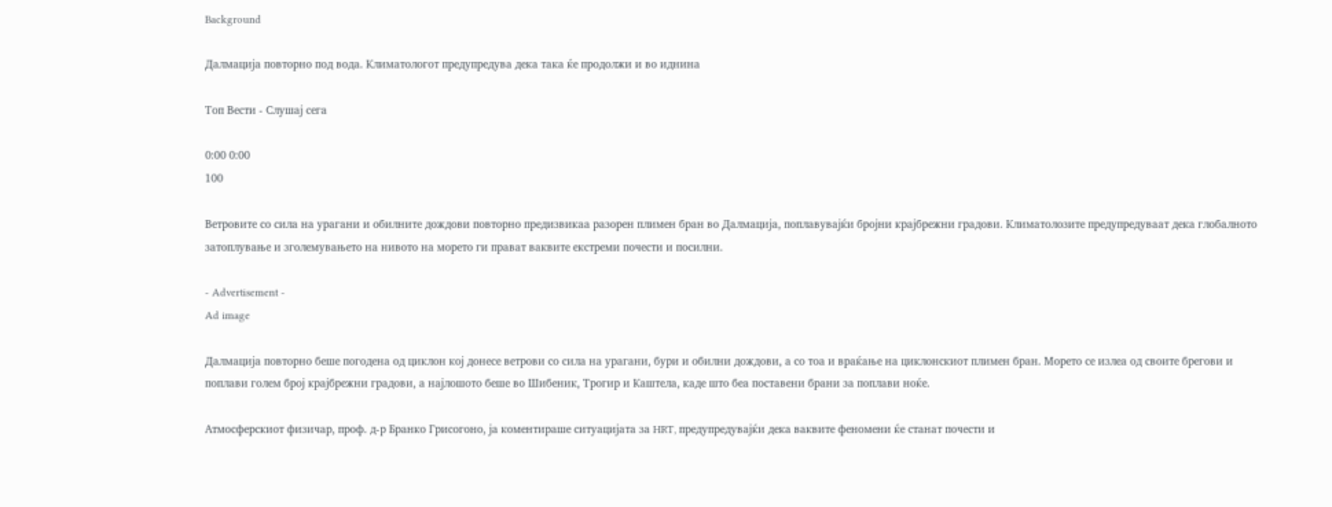Background

Далмација повторно под вода. Климатологот предупредува дека така ќе продолжи и во иднина

Топ Вести - Слушај сега

0:00 0:00
100

Ветровите со сила на урагани и обилните дождови повторно предизвикаа разорен плимен бран во Далмација, поплавувајќи бројни крајбрежни градови. Климатолозите предупредуваат дека глобалното затоплување и зголемувањето на нивото на морето ги прават ваквите екстреми почести и посилни.

- Advertisement -
Ad image

Далмација повторно беше погодена од циклон кој донесе ветрови со сила на урагани, бури и обилни дождови, а со тоа и враќање на циклонскиот плимен бран. Морето се излеа од своите брегови и поплави голем број крајбрежни градови, а најлошото беше во Шибеник, Трогир и Каштела, каде што беа поставени брани за поплави ноќе.

Атмосферскиот физичар, проф. д-р Бранко Грисогоно, ја коментираше ситуацијата за HRT, предупредувајќи дека ваквите феномени ќе станат почести и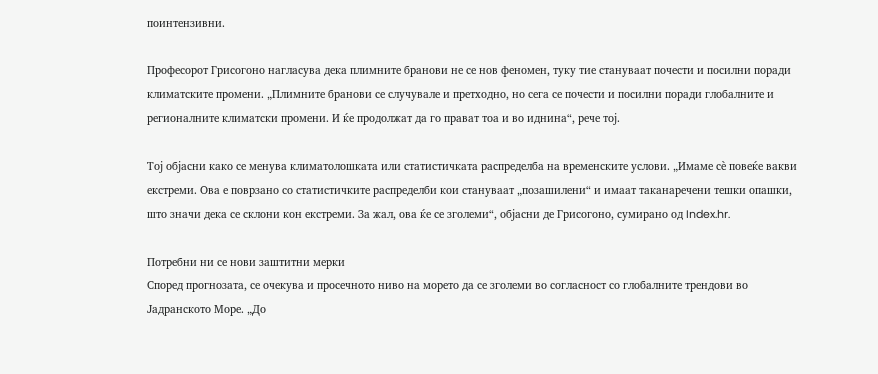поинтензивни.

Професорот Грисогоно нагласува дека плимните бранови не се нов феномен, туку тие стануваат почести и посилни поради климатските промени. „Плимните бранови се случувале и претходно, но сега се почести и посилни поради глобалните и регионалните климатски промени. И ќе продолжат да го прават тоа и во иднина“, рече тој.

Тој објасни како се менува климатолошката или статистичката распределба на временските услови. „Имаме сè повеќе вакви екстреми. Ова е поврзано со статистичките распределби кои стануваат „позашилени“ и имаат таканаречени тешки опашки, што значи дека се склони кон екстреми. За жал, ова ќе се зголеми“, објасни де Грисогоно, сумирано од Index.hr.

Потребни ни се нови заштитни мерки
Според прогнозата, се очекува и просечното ниво на морето да се зголеми во согласност со глобалните трендови во Јадранското Море. „До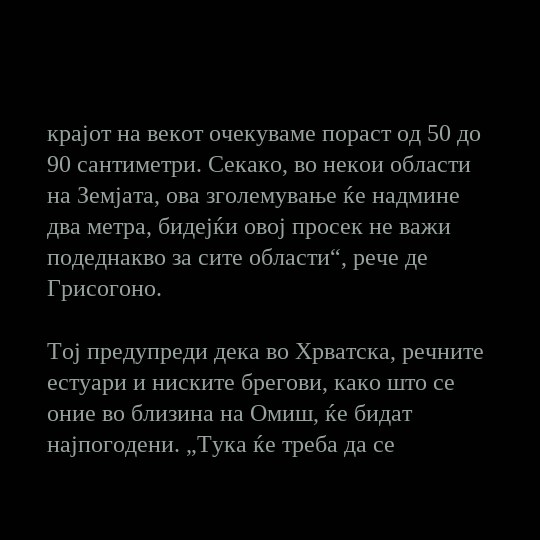крајот на векот очекуваме пораст од 50 до 90 сантиметри. Секако, во некои области на Земјата, ова зголемување ќе надмине два метра, бидејќи овој просек не важи подеднакво за сите области“, рече де Грисогоно.

Тој предупреди дека во Хрватска, речните естуари и ниските брегови, како што се оние во близина на Омиш, ќе бидат најпогодени. „Тука ќе треба да се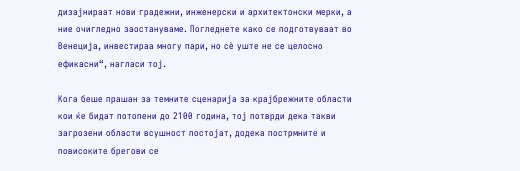дизајнираат нови градежни, инженерски и архитектонски мерки, а ние очигледно заостануваме. Погледнете како се подготвуваат во Венеција, инвестираа многу пари, но сè уште не се целосно ефикасни“, нагласи тој.

Кога беше прашан за темните сценарија за крајбрежните области кои ќе бидат потопени до 2100 година, тој потврди дека такви загрозени области всушност постојат, додека пострмните и повисоките брегови се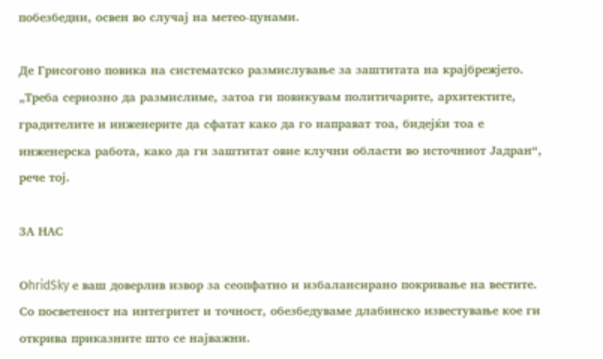побезбедни, освен во случај на метео-цунами.

Де Грисогоно повика на систематско размислување за заштитата на крајбрежјето. „Треба сериозно да размислиме, затоа ги повикувам политичарите, архитектите, градителите и инженерите да сфатат како да го направат тоа, бидејќи тоа е инженерска работа, како да ги заштитат овие клучни области во источниот Јадран“, рече тој.

ЗА НАС

ОhridSky е ваш доверлив извор за сеопфатно и избалансирано покривање на вестите. Со посветеност на интегритет и точност, обезбедуваме длабинско известување кое ги открива приказните што се најважни.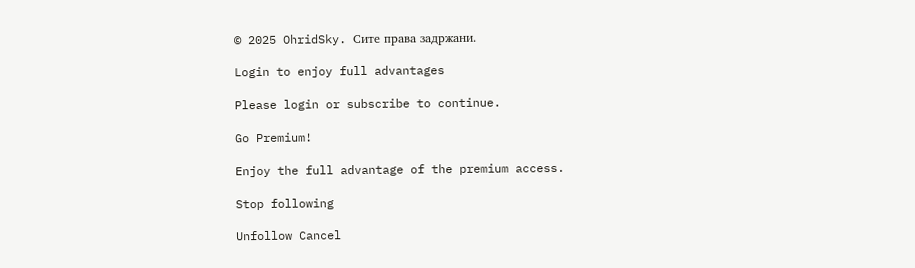© 2025 OhridSky. Сите права задржани.

Login to enjoy full advantages

Please login or subscribe to continue.

Go Premium!

Enjoy the full advantage of the premium access.

Stop following

Unfollow Cancel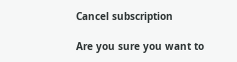Cancel subscription

Are you sure you want to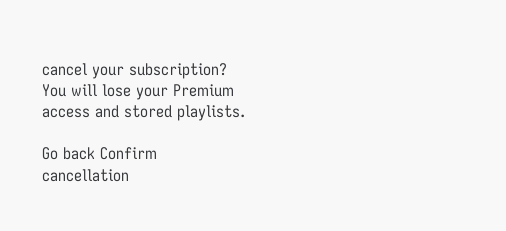cancel your subscription? You will lose your Premium access and stored playlists.

Go back Confirm cancellation